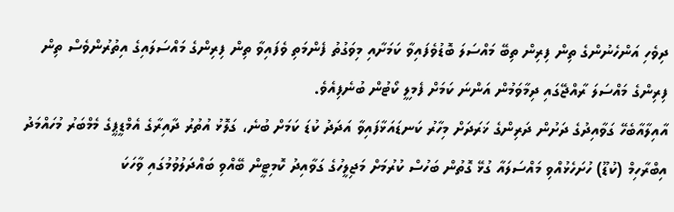ދިވެހި އަންހެނުންގެ ތިން ފިރިން ތިބޭ މައްސަލަ ބޮޑުވެފައިވާ ކަމަށާއި މިވަގުތު ފެންމަތި ވެފައިވާ ތިން ފިރިންގެ މައްސަލައިގެ އިތުރުންވެސް ތިން ފިރިންގެ މައްސަލަ ރާއްޖޭގައި ދިމާވަމުން އަންނަ ކަމަށް ފެމިލީ ކޯޓުން ބުނެފިއެވެ.
އާއިލާއާބެހޭ ގަވާއިދުގެ ދަށުން ދަރިންގެ ޚަރަދަށް މިހާރު ކަނޑައަޅާފައިވާ އަދަދު ކުޑަ ކަމަށް ބުނެ، ގަލޮޅު އުތުރު ދާއިރާގެ އެމްޑީޕީގެ މެމްބަރު މުހައްމަދު އިބްރާހިމް (ކުޑޫ) ހުށަހެޅުއްވި މައްސަލައާ ގުޅޭ ގޮތުން ބަހުސް ކުރުމަށް މަޖިލީހުގެ ގަވާއިދު ކޮމިޓީން ބޭއްވި ބައްދަލުވުމުގައި ވާހަކަ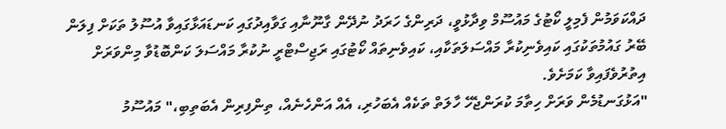ދައްކަވަމުން ފެމިލީ ކޯޓުގެ މައުސޫމް ވިދާޅުވީ، ދަރިންގެ ހަރަދު ނުދޭން ގާނޫނާއި ގަވާއިދުގައި ކަނޑައަޅާގައިވާ އުސޫލު ތަކަށް ފިލަން ބޭރު ގައުމުތަކުގައި ކައިވެނިކުރާ މައްސަލަތަކާއި، ކައިވެނިތައް ކޯޓުގައި ރަޖިސްޓްރީ ނުކުރާ މައްސަލަ ކަންބޮޑުވާ މިންވަރަށް އިތުރުވެފައިވާ ކަމަށެވެ.
"އަޅުގަނޑުމެން ވަރަށް ހިތާމަ ކުރަންޖެހޭ ހާލަތް ތަކެއް އެބަހުރި، އެއް އަންހެނެއް، ތިންފިރިން އެބަތިބި،" މައުސޫމު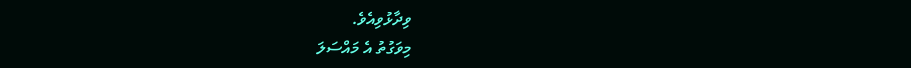ވިދާޅުވިއެވެ.
މިވަގުތު އެ މައްސަލަ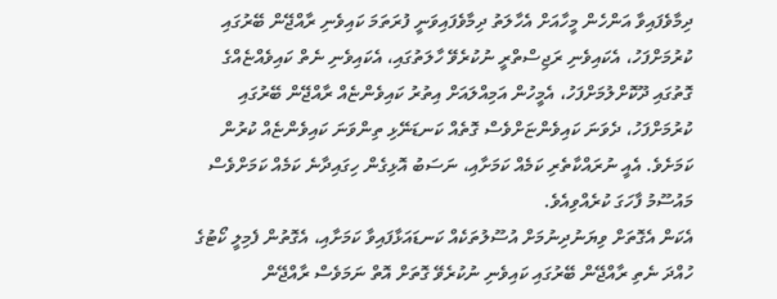ދިމާވެފައިވާ އަންހެން މީހާއަށް އެހާލަތު ދިމާވެފައިވަނީ ފުރަތަމަ ކައިވެނި ރާއްޖޭން ބޭރުގައި ކުރުމަށްފަހު، އެކައިވެނި ރަޖިސްތްރީ ނުކުރެވޭ ހާލަތުގައި، އެކައިވެނި ނެތް ކައިވެއްޏެއްގެ ގޮތުގައި ދޫކޮށްލުމަށްފަހު، އެމީހުން އަމިއްލައަށް އިތުރު ކައިވެންޏެއް ރާއްޖޭން ބޭރުގައި ކުރުމަށްފަހު، ދެވަނަ ކައިވެންޏަށްވެސް ގޮތެއް ކަނޑަނޭޅި ތިންވަނަ ކައިވެންޏެއް ކުރުން ކަމަށެވެ. އެއީ ނުރައްކާތެރި ކަމެއް ކަމަށާއި، ނަސަބު އޮޅިގެން ހިގައިދާނެ ކަމެއް ކަމަށްވެސް މައުސޫމު ފާހަގަ ކުރެއްވިއެވެ.
އެކަން އެގޮތަށް ވިޔަނުދިނުމަށް އުސޫލުތަކެއް ކަނޑައަޅާފައިވާ ކަމަށާއި، އެގޮތުން ފެމިލީ ކޯޓުގެ ހުއްދަ ނެތި ރާއްޖޭން ބޭރުގައި ކައިވެނި ނުކުރެވޭ ގޮތަށް އޮތް ނަމަވެސް ރާއްޖޭން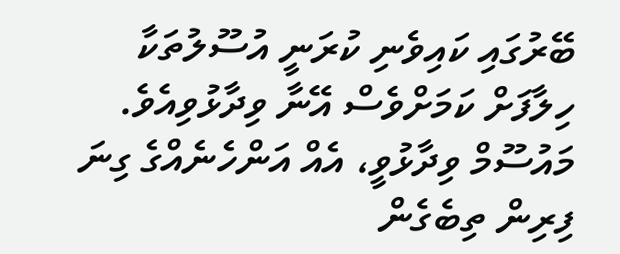ބޭރުގައި ކައިވެނި ކުރަނީ އުސޫލުތަކާ ހިލާފަށް ކަމަށްވެސް އޭނާ ވިދާޅުވިއެވެ.
މައުސޫމް ވިދާޅުވީ، އެއް އަންހެނެއްގެ ގިނަ ފިރިން ތިބެގެން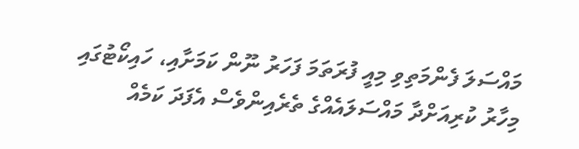މައްސަލަ ފެންމަތިވި މިއީ ފުރަތަމަ ފަހަރު ނޫން ކަމަށާއި، ހައިކޯޓުގައި މިހާރު ކުރިއަށްދާ މައްސަލައެއްގެ ތެރެއިންވެސް އެފަދަ ކަމެއް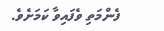ފެންމަތި ވެފައިވާ ކަމަށެވެ.